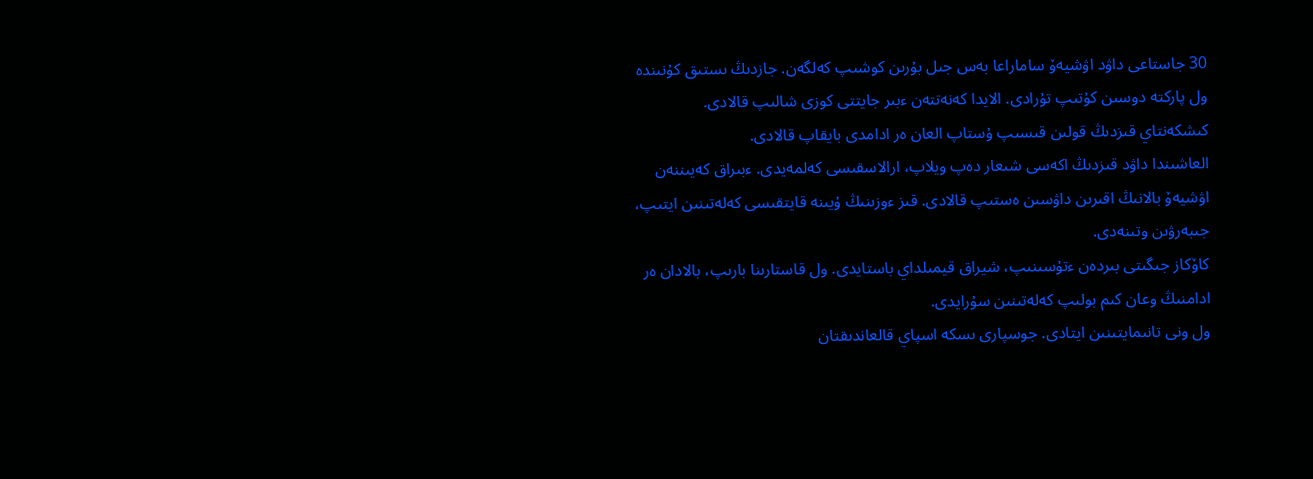30 جاستاعى داۋد اۋشيەۆ ساماراعا بەس جىل بۇرىن كوشىپ كەلگەن. جازدىڭ ىستىق كۇنىندە ول پاركتە دوسىن كۇتىپ تۇرادى. الايدا كەنەتتەن ءبىر جايتتى كوزى شالىپ قالادى. كىشكەنتاي قىزدىڭ قولىن قىسىپ ۇستاپ العان ەر ادامدى بايقاپ قالادى.
العاشىندا داۋد قىزدىڭ اكەسى شىعار دەپ ويلاپ، ارالاسقىسى كەلمەيدى. ءبىراق كەيىننەن اۋشيەۆ بالانىڭ اقىرىن داۋسىن ەستىپ قالادى. قىز ءوزىنىڭ ۇيىنە قايتقىسى كەلەتىنىن ايتىپ، جىبەرۋىن وتىنەدى.
كاۆكاز جىگىتى بىردەن ءتۇسىنىپ، شيراق قيمىلداي باستايدى. ول قاستارىنا بارىپ، بالادان ەر ادامنىڭ وعان كىم بولىپ كەلەتىنىن سۇرايدى.
ول ونى تانىمايتىنىن ايتادى. جوسپارى ىسكە اسپاي قالعاندىقتان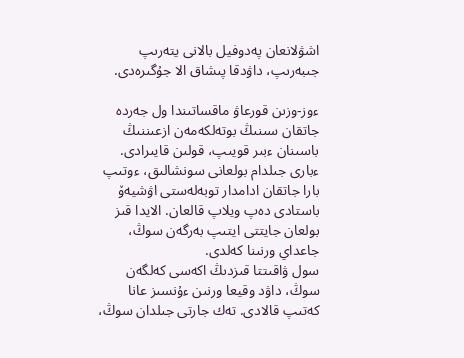اشۋلانعان پەدوفيل بالانى يتەرىپ جىبەرىپ، داۋدقا پىشاق الا جۇگىرەدى.

ءوز-وزىن قورعاۋ ماقساتىندا ول جەردە جاتقان سىنىڭ بوتەلكەمەن ازعىننىڭ باسىنان ءبىر قويىپ، قولىن قايىرادى. ءبارى جىلدام بولعانى سونشالىق، ءوتىپ بارا جاتقان ادامدار توبەلەستى اۋشيەۆ باستادى دەپ ويلاپ قالعان. الايدا قىز بولعان جايتتى ايتىپ بەرگەن سوڭ، جاعداي ورنىنا كەلدى.
سول ۋاقىتتا قىزدىڭ اكەسى كەلگەن سوڭ، داۋد وقيعا ورنىن ءۇنسىز عانا كەتىپ قالادى. تەك جارتى جىلدان سوڭ،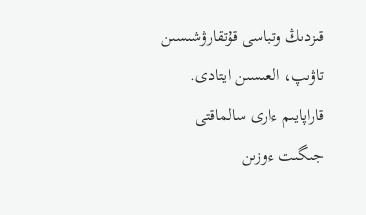قىزدىڭ وتباسى قۇتقارۋشىسىن تاۋىپ، العىسىن ايتادى.
قاراپايىم ءارى سالماقتى جىگىت ءوزىن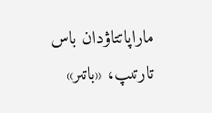ماراپاتتاۋدان باس تارتىپ، «باتىر»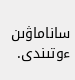ساناماۋىن ءوتىندى.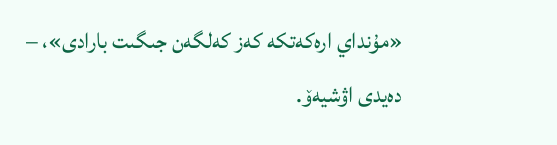«مۇنداي ارەكەتكە كەز كەلگەن جىگىت بارادى»، – دەيدى اۋشيەۆ.